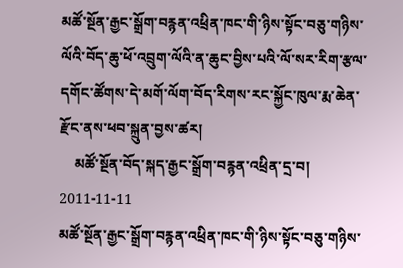མཚོ་སྔོན་རྒྱང་སྒྲོག་བརྙན་འཕྲིན་ཁང་གི་ཉིས་སྟོང་བཅུ་གཉིས་ལོའི་བོད་ཆུ་ཕོ་འབྲུག་ལོའི་ན་ཆུང་བྱིས་པའི་ལོ་སར་རིག་རྩལ་དགོང་ཚོགས་དེ་མགོ་ལོག་བོད་རིགས་རང་སྐྱོང་ཁུལ་རྨ་ཆེན་རྫོང་ནས་ཕབ་སྐྲུན་བྱས་ཚར།
    མཚོ་སྔོན་བོད་སྐད་རྒྱང་སྒྲོག་བརྙན་འཕྲིན་དྲ་བ།    2011-11-11
མཚོ་སྔོན་རྒྱང་སྒྲོག་བརྙན་འཕྲིན་ཁང་གི་ཉིས་སྟོང་བཅུ་གཉིས་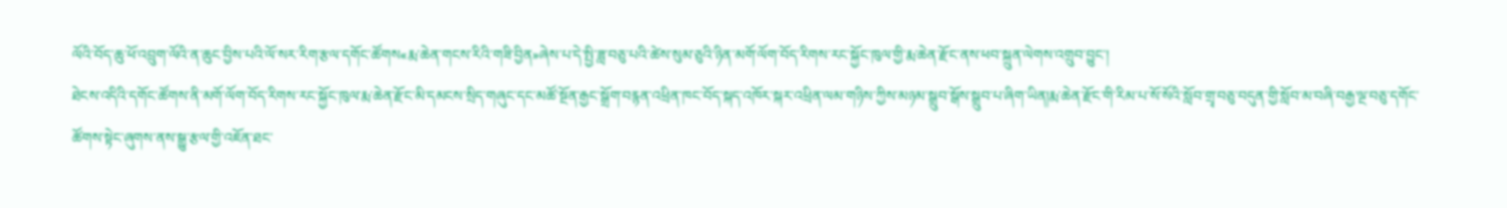ལོའི་བོད་ཆུ་ཕོ་འབྲུག་ལོའི་ན་ཆུང་བྱིས་པའི་ལོ་སར་རིག་རྩལ་དགོང་ཚོགས«རྨ་ཆེན་གངས་རིའི་གཟི་བྱིན»ཞེས་པ་དེ་སྤྱི་ཟླ་བཅུ་པའི་ཚེས་སུམ་ཅུའི་ཉིན་མགོ་ལོག་བོད་རིགས་རང་སྐྱོང་ཁུལ་གྱི་རྨ་ཆེན་རྫོང་ནས་ཕབ་སྐྲུན་ལེགས་འགྲུབ་བྱུང་།
ཐེངས་འདིའི་དགོང་ཚོགས་ནི་མགོ་ལོག་བོད་རིགས་རང་སྐྱོང་ཁུལ་རྨ་ཆེན་རྫོང་མི་དམངས་སྲིད་གཞུང་དང་མཚོ་སྔོན་རྒྱང་སྒྲོག་བརྙན་འཕྲིན་ཁང་བོད་སྐད་འཁོར་སྐར་འཕྲིན་ལམ་གཉིས་ཀྱིས་མཉམ་སྒྲུབ་སྒོས་སྒྲུབ་པ་ཞིག་ཡིན།རྨ་ཆེན་རྫོང་གི་རིམ་པ་སོ་སོའི་སློབ་གྲྭ་བཅུ་བདུན་གྱི་སློབ་མ་བཞི་བརྒྱ་ལྔ་བཅུ་དགོང་ཚོགས་སྟེང་ཞུགས་ནས་སྒྱུ་རྩལ་གྱི་འཇོན་ཐང་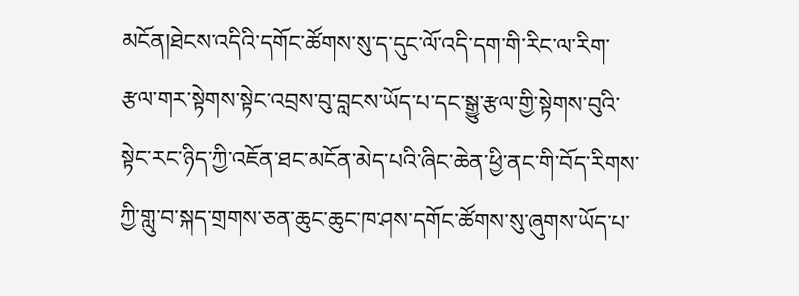མངོན།ཐེངས་འདིའི་དགོང་ཚོགས་སུ་ད་དུང་ལོ་འདི་དག་གི་རིང་ལ་རིག་རྩལ་གར་སྟེགས་སྟེང་འབྲས་བུ་བླངས་ཡོད་པ་དང་སྒྱུ་རྩལ་གྱི་སྟེགས་བུའི་སྟེང་རང་ཉིད་ཀྱི་འཇོན་ཐང་མངོན་མེད་པའི་ཞིང་ཆེན་ཕྱི་ནང་གི་བོད་རིགས་ཀྱི་གླུ་བ་སྐད་གྲགས་ཅན་ཆུང་ཆུང་ཁ་ཤས་དགོང་ཚོགས་སུ་ཞུགས་ཡོད་པ་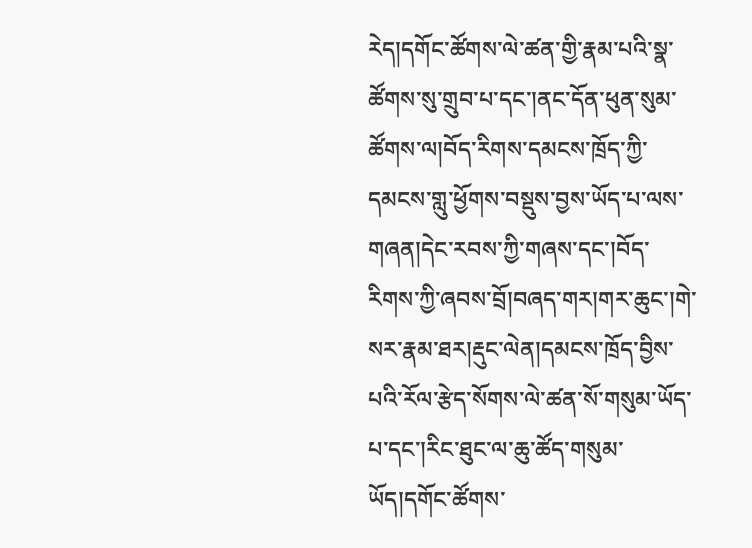རེད།དགོང་ཚོགས་ལེ་ཚན་གྱི་རྣམ་པའི་སྣ་ཚོགས་སུ་གྲུབ་པ་དང་།ནང་དོན་ཕུན་སུམ་ཚོགས་ལ།བོད་རིགས་དམངས་ཁྲོད་ཀྱི་དམངས་གླུ་ཕྱོགས་བསྡུས་བྱས་ཡོད་པ་ལས་གཞན།དེང་རབས་ཀྱི་གཞས་དང་།བོད་རིགས་ཀྱི་ཞབས་བྲོ།བཞད་གར།གར་ཆུང་།གེ་སར་རྣམ་ཐར།རྡུང་ལེན།དམངས་ཁྲོད་བྱིས་པའི་རོལ་རྩེད་སོགས་ལེ་ཚན་སོ་གསུམ་ཡོད་པ་དང་།རིང་ཐུང་ལ་ཆུ་ཚོད་གསུམ་ཡོད།དགོང་ཚོགས་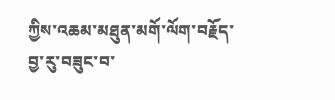ཀྱིས་འཆམ་མཐུན་མགོ་ལོག་བརྗོད་བྱ་རུ་བཟུང་བ་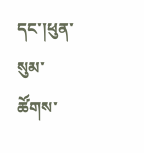དང་།ཕུན་སུམ་ཚོགས་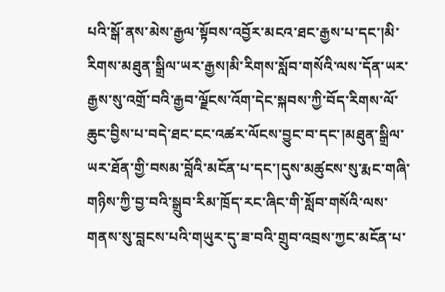པའི་སྒོ་ནས་མེས་རྒྱལ་སྟོབས་འབྱོར་མངའ་ཐང་རྒྱས་པ་དང་།མི་རིགས་མཐུན་སྒྲིལ་ཡར་རྒྱས།མི་རིགས་སློབ་གསོའི་ལས་དོན་ཡར་རྒྱས་སུ་འགྲོ་བའི་རྒྱབ་ལྗོངས་འོག་དེང་སྐབས་ཀྱི་བོད་རིགས་ལོ་ཆུང་བྱིས་པ་བདེ་ཐང་ངང་འཚར་ལོངས་བྱུང་བ་དང་།མཐུན་སྒྲིལ་ཡར་ཐོན་གྱི་བསམ་བློའི་མངོན་པ་དང་།དུས་མཚུངས་སུ་རྨང་གཞི་གཉིས་ཀྱི་བྱ་བའི་སྒྲུབ་རིམ་ཁྲོད་རང་ཞིང་གི་སློབ་གསོའི་ལས་གནས་སུ་བླངས་པའི་གཡུར་དུ་ཟ་བའི་གྲུབ་འབྲས་ཀྱང་མངོན་པ་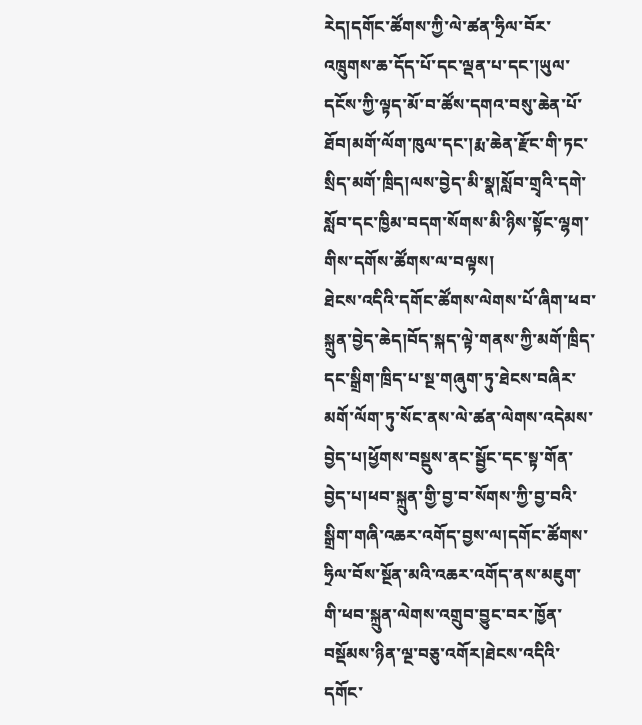རེད།དགོང་ཚོགས་ཀྱི་ལེ་ཚན་ཧྲིལ་བོར་འཁྲུགས་ཆ་དོད་པོ་དང་ལྡན་པ་དང་།ཡུལ་དངོས་ཀྱི་ལྟད་མོ་བ་ཚོས་དགའ་བསུ་ཆེན་པོ་ཐོབ།མགོ་ལོག་ཁུལ་དང་།རྨ་ཆེན་རྫོང་གི་ཏང་སྲིད་མགོ་ཁྲིད།ལས་བྱེད་མི་སྣ།སློབ་གྲྭའི་དགེ་སློབ་དང་ཁྱིམ་བདག་སོགས་མི་ཉིས་སྟོང་ལྷག་གིས་དགོས་ཚོགས་ལ་བལྟས།
ཐེངས་འདིའི་དགོང་ཚོགས་ལེགས་པོ་ཞིག་ཕབ་སྐྲུན་བྱེད་ཆེད།བོད་སྐད་ལྟེ་གནས་ཀྱི་མགོ་ཁྲིད་དང་སྒྲིག་ཁྲིད་པ་སྔ་གཞུག་ཏུ་ཐེངས་བཞིར་མགོ་ལོག་ཏུ་སོང་ནས་ལེ་ཚན་ལེགས་འདེམས་བྱེད་པ།ཕྱོགས་བསྡུས་ནང་སྦྱོང་དང་སྟ་གོན་བྱེད་པ།ཕབ་སྐྲུན་གྱི་བྱ་བ་སོགས་ཀྱི་བྱ་བའི་སྒྲིག་གཞི་འཆར་འགོད་བྱས་ལ།དགོང་ཚོགས་ཧྲིལ་བོས་སྔོན་མའི་འཆར་འགོད་ནས་མཇུག་གི་ཕབ་སྐྲུན་ལེགས་འགྲུབ་བྱུང་བར་ཁྱོན་བསྡོམས་ཉིན་ལྔ་བཅུ་འགོར།ཐེངས་འདིའི་དགོང་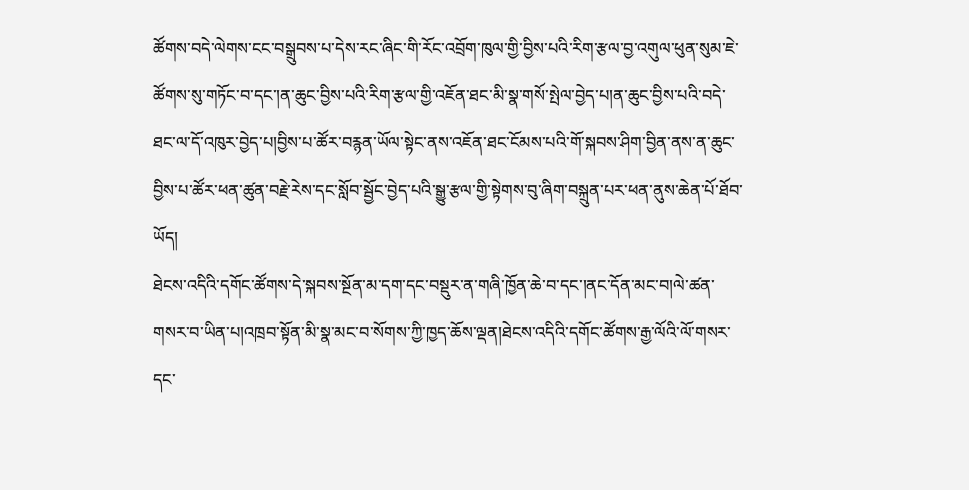ཚོགས་བདེ་ལེགས་ངང་བསྒྲུབས་པ་དེས་རང་ཞིང་གི་རོང་འབྲོག་ཁུལ་གྱི་བྱིས་པའི་རིག་རྩལ་བྱ་འགུལ་ཕུན་སུམ་ཇེ་ཚོགས་སུ་གཏོང་བ་དང་།ན་ཆུང་བྱིས་པའི་རིག་རྩལ་གྱི་འཇོན་ཐང་མི་སྣ་གསོ་སྤེལ་བྱེད་པ།ན་ཆུང་བྱིས་པའི་བདེ་ཐང་ལ་དོ་འཁུར་བྱེད་པ།བྱིས་པ་ཚོར་བརྙན་ཡོལ་སྟེང་ནས་འཇོན་ཐང་ངོམས་པའི་གོ་སྐབས་ཤིག་བྱིན་ནས་ན་ཆུང་བྱིས་པ་ཚོར་ཕན་ཚུན་བརྗེ་རེས་དང་སློབ་སྦྱོང་བྱེད་པའི་སྒྱུ་རྩལ་གྱི་སྟེགས་བུ་ཞིག་བསྐྲུན་པར་ཕན་ནུས་ཆེན་པོ་ཐོབ་ཡོད།
ཐེངས་འདིའི་དགོང་ཚོགས་དེ་སྐབས་སྔོན་མ་དག་དང་བསྡུར་ན་གཞི་ཁྱོན་ཆེ་བ་དང་།ནང་དོན་མང་བ།ལེ་ཚན་གསར་བ་ཡིན་པ།འཁྲབ་སྟོན་མི་སྣ་མང་བ་སོགས་ཀྱི་ཁྱད་ཆོས་ལྡན།ཐེངས་འདིའི་དགོང་ཚོགས་རྒྱ་ལོའི་ལོ་གསར་དང་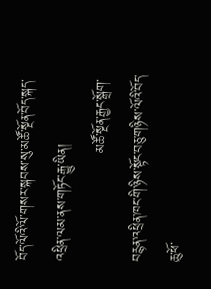བོད་ལོའི་ལོ་གསར་སྐབས་སུ་མཚོ་སྔོན་བོད་སྐད་འཕྲིན་ལམ་ནས་གཏོང་རྒྱུ་ཡིན།
                       མཚོ་སྔོན་རྒྱང་སྒྲོག་བརྙན་འཕྲིན་ཁང་གི་ཉིས་སྟོང་བཅུ་གཉིས་ལོའི་བོད་ཆུ་ཕོ་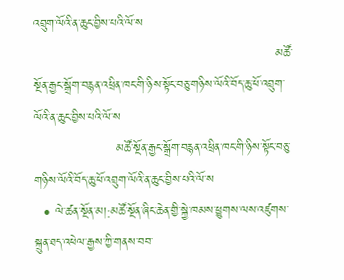འབྲུག་ལོའི་ན་ཆུང་བྱིས་པའི་ལོ་ས
                                                           མཚོ་སྔོན་རྒྱང་སྒྲོག་བརྙན་འཕྲིན་ཁང་གི་ཉིས་སྟོང་བཅུ་གཉིས་ལོའི་བོད་ཆུ་ཕོ་འབྲུག་ལོའི་ན་ཆུང་བྱིས་པའི་ལོ་ས
                    མཚོ་སྔོན་རྒྱང་སྒྲོག་བརྙན་འཕྲིན་ཁང་གི་ཉིས་སྟོང་བཅུ་གཉིས་ལོའི་བོད་ཆུ་ཕོ་འབྲུག་ལོའི་ན་ཆུང་བྱིས་པའི་ལོ་ས
  • ལེ་ཚན་སྔོན་མ།:མཚོ་སྔོན་ཞིང་ཆེན་གྱི་སྐྱེ་ཁམས་ཕྱུགས་ལས་འཛུགས་སྐྲུན་ཐད་འཕེལ་རྒྱས་ཀྱི་གནས་བབ་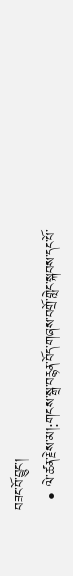བཟང་བོ་བྱུང་།
  • ལེ་ཚན་རྗེས་མ།:གངས་སྒྲ་བརྙན་བོད་གཞས་བགྲོ་གླེང་སྐབས་དང་པོ་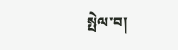སྤེལ་བ།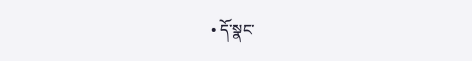• དོ་སྣང་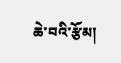ཆེ་བའི་རྩོམ།